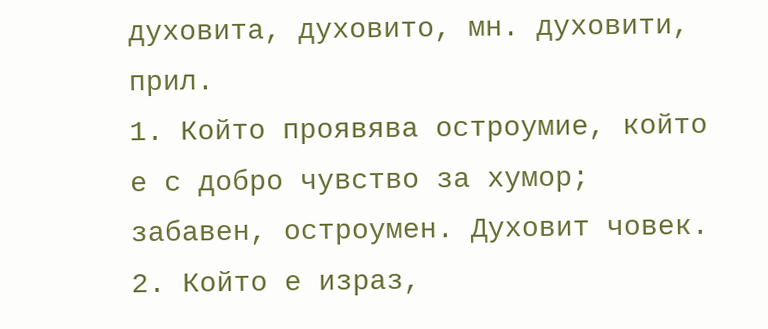духовита, духовито, мн. духовити, прил.
1. Който проявява остроумие, който е с добро чувство за хумор; забавен, остроумен. Духовит човек.
2. Който е израз,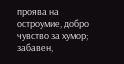проява на остроумие, добро чувство за хумор; забавен,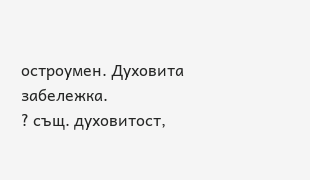остроумен. Духовита забележка.
? същ. духовитост,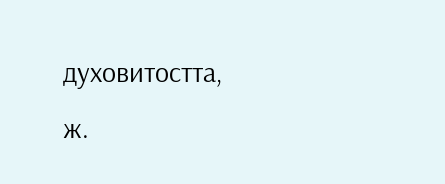духовитостта, ж.